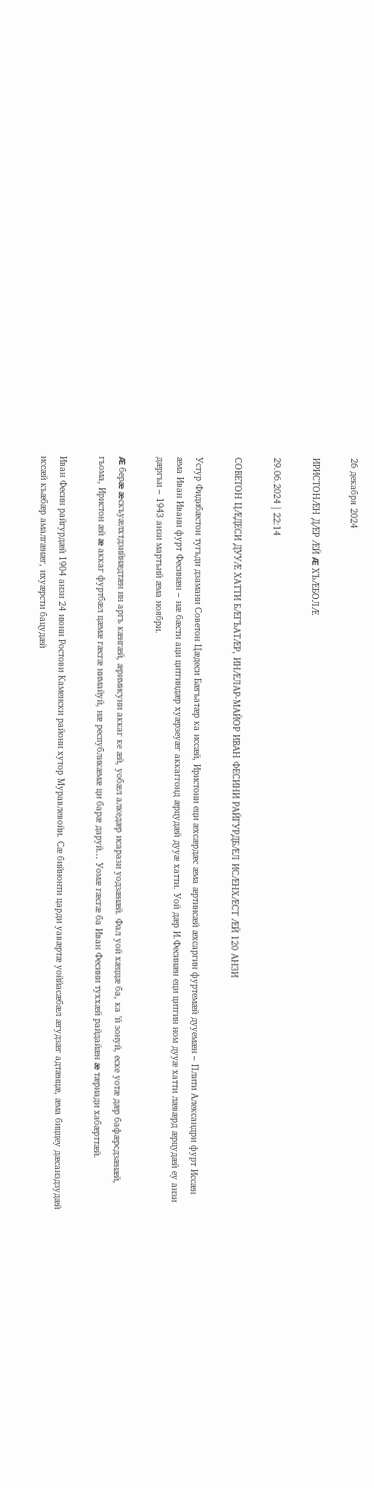26 декабря 2024

ИРИСТОНÆН ДÆР ÆЙ Æ ХЪÆБОЛÆ

29.06.2024 | 22:14

СОВЕТОН ЦÆДЕСИ ДУУÆ ХАТТИ БÆГЪАТÆР, ИНÆЛАР-МАЙОР ИВАН ФЕСИНИ РАЙГУРДБÆЛ ИСÆНХÆСТ ÆЙ 120 АНЗИ

Устур Фидибæстон тугъди дзамани Советон Цæдеси Бæгъатæр ка иссæй, Иристони еци æхсæрдæс æма æртинсæй æхсаргин фуртемæй дууемæн – Плити Александри фурт Иссæн æма Иван Ивани фурт Фесинæн – нæ бæсти аци цитгиндæр хуæрзеуæг аккаггонд æрцудæй дууæ хатти. Уой дæр И.Фесинæн еци цитгин ном дууæ хатти лæвæрд æрцудæй еу анзи дæргъи – 1943 анзи мартъий æма ноябри.

Æ берæ æскъуæлхтдзийнæдтæн ин аргъ кæнгæй, æримисуни аккаг ке æй, уобæл алкедæр исарази уодзæнæй. Фал уой хæццæ ба, ка ’й зонуй, еске уотæ дæр бафæрсдзæнæй, гъома, Иристон æй æ аккаг фуртбæл цæмæ гæсгæ нимайуй, нæ республикæмæ ци барæ даруй… Уомæ гæсгæ ба Иван Фесини туххæй райдайæн æ тæрнади хабæрттæй.

Иван Фесин райгурдæй 1904 анзи 24 июни Ростови Каменски райони хутор Муравлевойи. Сæ бийнонти царди уавæртæ уоййасæбæл æгудзæг адтæнцæ, æма биццеу дæсанздзудæй иссæй къæбæр амалгæнæг, ихуæрсти бацудæй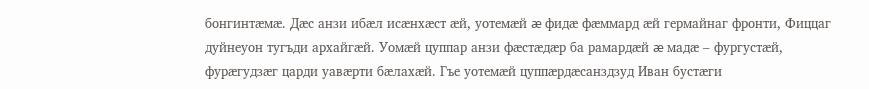бонгинтæмæ. Дæс анзи ибæл исæнхæст æй, уотемæй æ фидæ фæммард æй гермайнаг фронти, Фиццаг дуйнеуон тугъди архайгæй. Уомæй цуппар анзи фæстæдæр ба рамардæй æ мадæ – фургустæй, фурæгудзæг царди уавæрти бæлахæй. Гъе уотемæй цуппæрдæсанздзуд Иван бустæги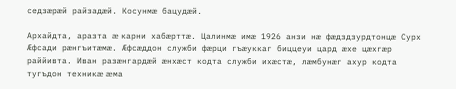седзæрæй райзадæй. Косунмæ бацудæй.

Архайдта, аразта æ карни хабæрттæ. Цалинмæ имæ 1926 анзи нæ фæдздзурдтонцæ Сурх Æфсади рæнгъитæмæ. Æфсæддон служби фæрци гъæуккаг биццеуи цард æхе цæхгæр раййивта. Иван разæнгардæй æнхæст кодта служби ихæстæ, лæмбунæг ахур кодта  тугъдон техникæ æма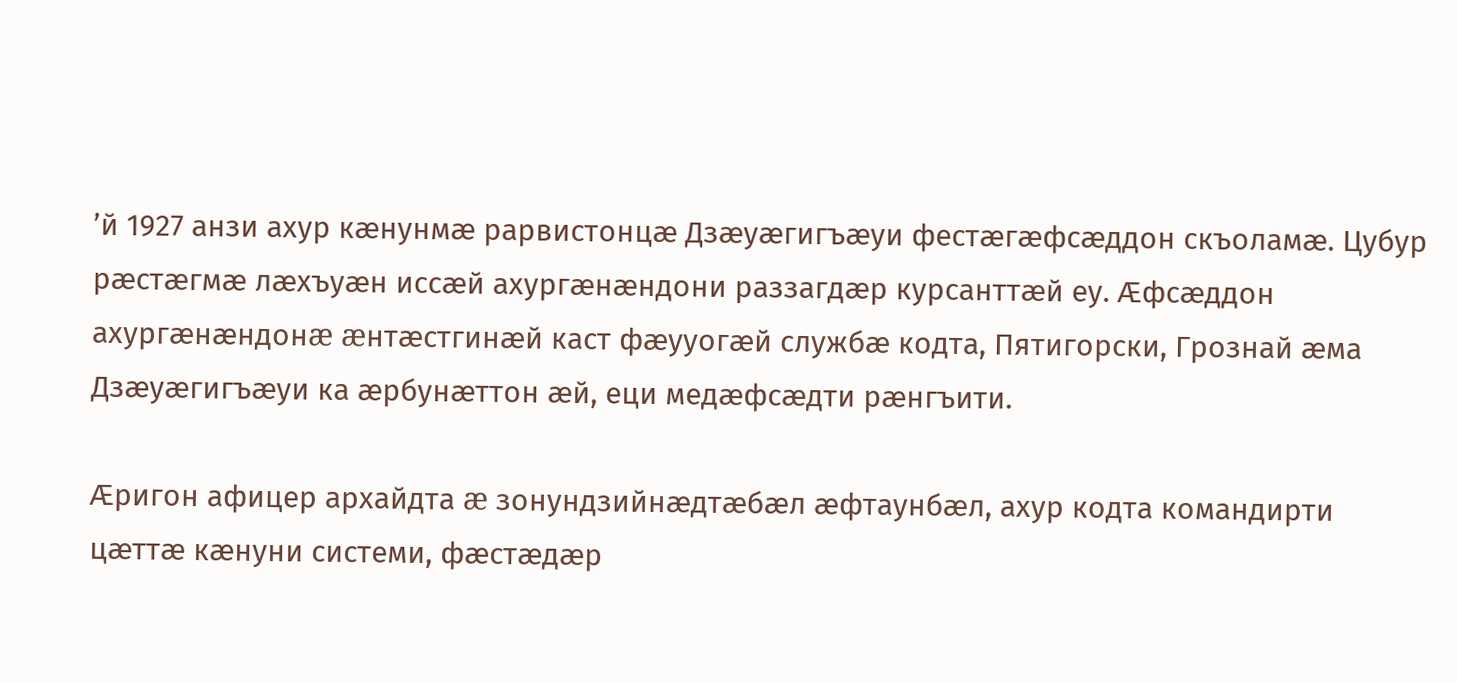’й 1927 анзи ахур кæнунмæ рарвистонцæ Дзæуæгигъæуи фестæгæфсæддон скъоламæ. Цубур рæстæгмæ лæхъуæн иссæй ахургæнæндони раззагдæр курсанттæй еу. Æфсæддон ахургæнæндонæ æнтæстгинæй каст фæууогæй службæ кодта, Пятигорски, Грознай æма Дзæуæгигъæуи ка æрбунæттон æй, еци медæфсæдти рæнгъити.

Æригон афицер архайдта æ зонундзийнæдтæбæл æфтаунбæл, ахур кодта командирти цæттæ кæнуни системи, фæстæдæр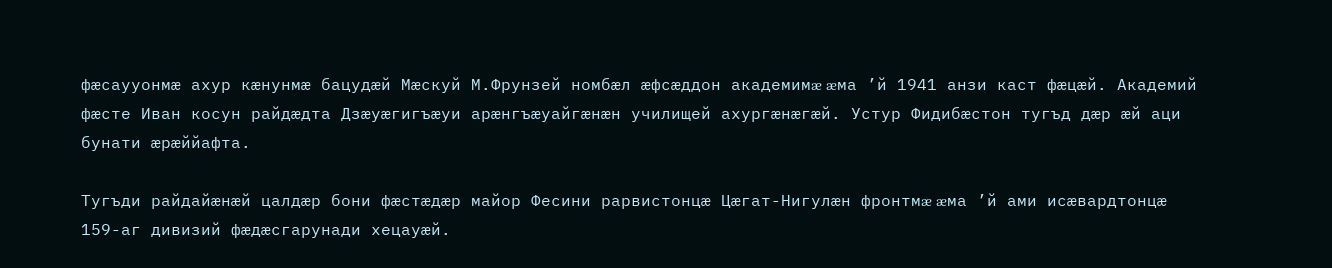фæсаууонмæ ахур кæнунмæ бацудæй Мæскуй М.Фрунзей номбæл æфсæддон академимæ æма ’й 1941 анзи каст фæцæй. Академий фæсте Иван косун райдæдта Дзæуæгигъæуи арæнгъæуайгæнæн училищей ахургæнæгæй. Устур Фидибæстон тугъд дæр æй аци бунати æрæййафта.

Тугъди райдайæнæй цалдæр бони фæстæдæр майор Фесини рарвистонцæ Цæгат-Нигулæн фронтмæ æма ’й ами исæвардтонцæ 159-аг дивизий фæдæсгарунади хецауæй.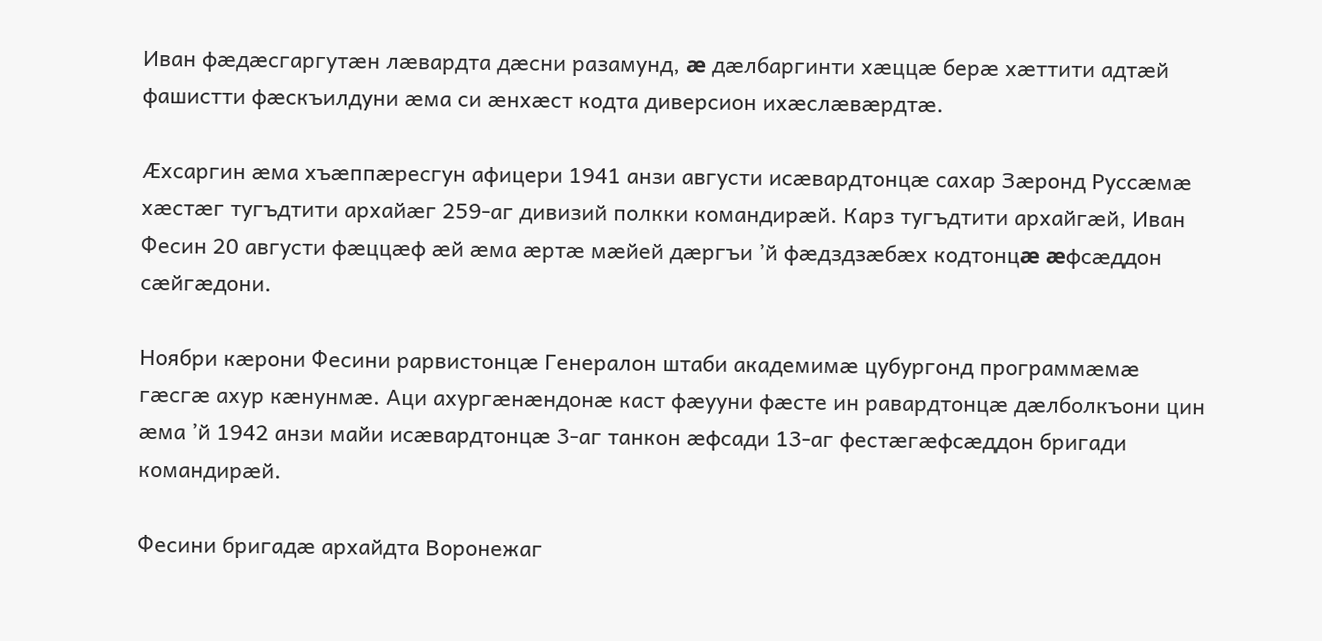Иван фæдæсгаргутæн лæвардта дæсни разамунд, æ дæлбаргинти хæццæ берæ хæттити адтæй фашистти фæскъилдуни æма си æнхæст кодта диверсион ихæслæвæрдтæ.

Æхсаргин æма хъæппæресгун афицери 1941 анзи августи исæвардтонцæ сахар Зæронд Руссæмæ хæстæг тугъдтити архайæг 259-аг дивизий полкки командирæй. Карз тугъдтити архайгæй, Иван Фесин 20 августи фæццæф æй æма æртæ мæйей дæргъи ’й фæдздзæбæх кодтонцæ æфсæддон сæйгæдони.

Ноябри кæрони Фесини рарвистонцæ Генералон штаби академимæ цубургонд программæмæ гæсгæ ахур кæнунмæ. Аци ахургæнæндонæ каст фæууни фæсте ин равардтонцæ дæлболкъони цин æма ’й 1942 анзи майи исæвардтонцæ 3-аг танкон æфсади 13-аг фестæгæфсæддон бригади командирæй.

Фесини бригадæ архайдта Воронежаг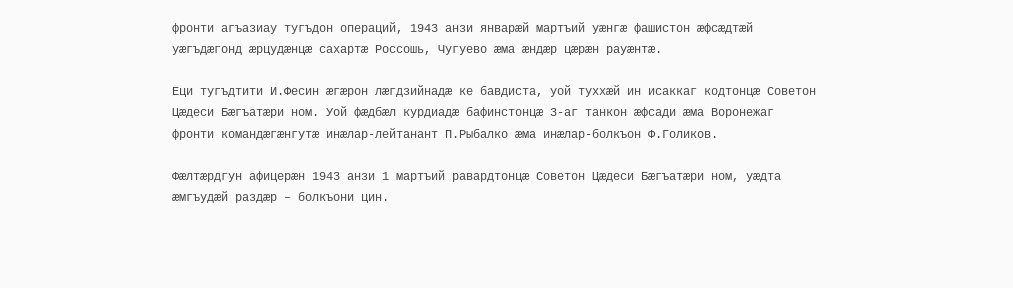фронти агъазиау тугъдон операций, 1943 анзи январæй мартъий уæнгæ фашистон æфсæдтæй уæгъдæгонд æрцудæнцæ сахартæ Россошь, Чугуево æма æндæр цæрæн рауæнтæ.

Еци тугъдтити И.Фесин æгæрон лæгдзийнадæ ке бавдиста, уой туххæй ин исаккаг кодтонцæ Советон Цæдеси Бæгъатæри ном. Уой фæдбæл курдиадæ бафинстонцæ 3-аг танкон æфсади æма Воронежаг фронти командæгæнгутæ инæлар-лейтанант П.Рыбалко æма инæлар-болкъон Ф.Голиков.

Фæлтæрдгун афицерæн 1943 анзи 1 мартъий равардтонцæ Советон Цæдеси Бæгъатæри ном, уæдта æмгъудæй раздæр – болкъони цин.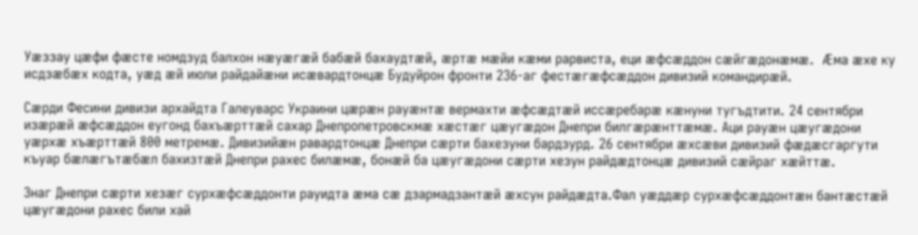Уæззау цæфи фæсте номдзуд балхон нæуæгæй бабæй бахаудтæй, æртæ мæйи кæми рарвиста, еци æфсæддон сæйгæдонæмæ.  Æма æхе ку исдзæбæх кодта, уæд æй июли райдайæни исæвардтонцæ Будуйрон фронти 236-аг фестæгæфсæддон дивизий командирæй.

Сæрди Фесини дивизи архайдта Галеуварс Украини цæрæн рауæнтæ вермахти æфсæдтæй иссæребарæ кæнуни тугъдтити. 24 сентябри изæрæй æфсæддон еугонд бахъæрттæй сахар Днепропетровскмæ хæстæг цæугæдон Днепри билгæрæнттæмæ. Аци рауæн цæугæдони уæрхæ хъæрттæй 800 метремæ. Дивизийæн равардтонцæ Днепри сæрти бахезуни бардзурд. 26 сентябри æхсæви дивизий фæдæсгаргути къуар бæлæгътæбæл бахизтæй Днепри рахес билæмæ, бонæй ба цæугæдони сæрти хезун райдæдтонцæ дивизий сæйраг хæйттæ.

Знаг Днепри сæрти хезæг сурхæфсæддонти рауидта æма сæ дзармадзантæй æхсун райдæдта.Фал уæддæр сурхæфсæддонтæн бантæстæй цæугæдони рахес били хай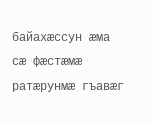байахæссун æма сæ фæстæмæ ратæрунмæ гъавæг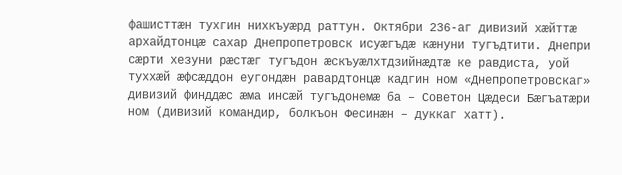фашисттæн тухгин нихкъуæрд раттун. Октябри 236-аг дивизий хæйттæ архайдтонцæ сахар Днепропетровск исуæгъдæ кæнуни тугъдтити. Днепри сæрти хезуни рæстæг тугъдон æскъуæлхтдзийнæдтæ ке равдиста, уой туххæй æфсæддон еугондæн равардтонцæ кадгин ном «Днепропетровскаг» дивизий финддæс æма инсæй тугъдонемæ ба – Советон Цæдеси Бæгъатæри ном (дивизий командир, болкъон Фесинæн – дуккаг хатт).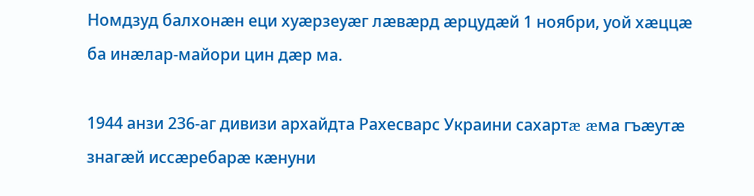Номдзуд балхонæн еци хуæрзеуæг лæвæрд æрцудæй 1 ноябри, уой хæццæ ба инæлар-майори цин дæр ма.

1944 анзи 236-аг дивизи архайдта Рахесварс Украини сахартæ æма гъæутæ знагæй иссæребарæ кæнуни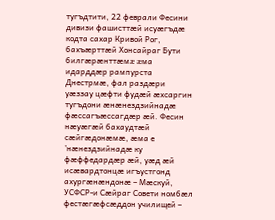тугъдтити, 22 феврали Фесини дивизи фашисттæй исуæгъдæ кодта сахар Кривой Рог, бахъæрттæй Хонсайраг Бути билгæрæнттæмæ æма идарддæр рампурста Днестрмæ, фал раздæри уæззау цæфти фудæй æхсаргин тугъдони æнæнездзийнадæ фæссагъæссагдæр æй. Фесин нæуæгæй бахаудтæй сæйгæдонæмæ, æма е ’нæнездзийнадæ ку фæффедардæр æй, уæд æй исæвардтонцæ игъустгонд ахургæнæндонæ – Мæскуй, УСФСР-и Сæйраг Совети номбæл фестæгæфсæддон училищей –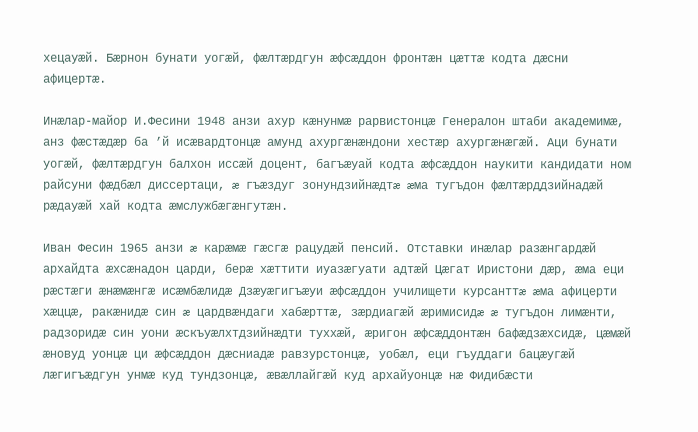хецауæй. Бæрнон бунати уогæй, фæлтæрдгун æфсæддон фронтæн цæттæ кодта дæсни афицертæ.

Инæлар-майор И.Фесини 1948 анзи ахур кæнунмæ рарвистонцæ Генералон штаби академимæ, анз фæстæдæр ба ’й исæвардтонцæ амунд ахургæнæндони хестæр ахургæнæгæй. Аци бунати уогæй, фæлтæрдгун балхон иссæй доцент, багъæуай кодта æфсæддон наукити кандидати ном райсуни фæдбæл диссертаци, æ гъæздуг зонундзийнæдтæ æма тугъдон фæлтæрддзийнадæй рæдауæй хай кодта æмслужбæгæнгутæн.

Иван Фесин 1965 анзи æ карæмæ гæсгæ рацудæй пенсий. Отставки инæлар разæнгардæй архайдта æхсæнадон царди, берæ хæттити иуазæгуати адтæй Цæгат Иристони дæр, æма еци рæстæги æнæмæнгæ исæмбæлидæ Дзæуæгигъæуи æфсæддон училищети курсанттæ æма афицерти хæццæ, ракæнидæ син æ цардвæндаги хабæрттæ, зæрдиагæй æримисидæ æ тугъдон лимæнти, радзоридæ син уони æскъуæлхтдзийнæдти туххæй, æригон æфсæддонтæн бафæдзæхсидæ, цæмæй æновуд уонцæ ци æфсæддон дæсниадæ равзурстонцæ, уобæл, еци гъуддаги бацæугæй лæгигъæдгун унмæ куд тундзонцæ, æвæллайгæй куд архайуонцæ нæ Фидибæсти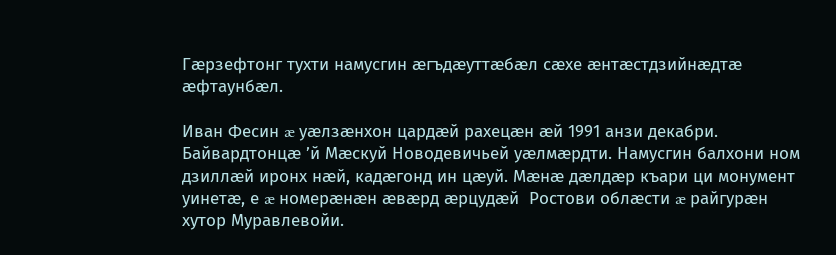Гæрзефтонг тухти намусгин æгъдæуттæбæл сæхе æнтæстдзийнæдтæ æфтаунбæл.

Иван Фесин æ уæлзæнхон цардæй рахецæн æй 1991 анзи декабри. Байвардтонцæ ’й Мæскуй Новодевичьей уæлмæрдти. Намусгин балхони ном дзиллæй иронх нæй, кадæгонд ин цæуй. Мæнæ дæлдæр къари ци монумент уинетæ, е æ номерæнæн æвæрд æрцудæй  Ростови облæсти æ райгурæн хутор Муравлевойи.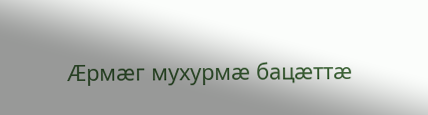Æрмæг мухурмæ бацæттæ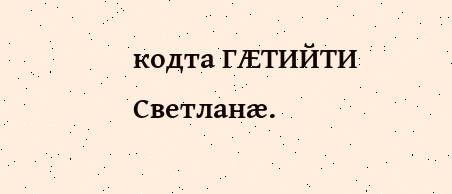кодта ГÆТИЙТИ Светланæ.